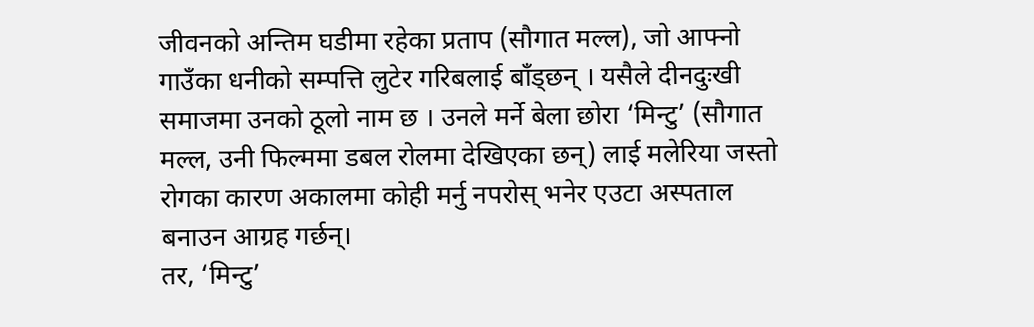जीवनको अन्तिम घडीमा रहेका प्रताप (सौगात मल्ल), जो आफ्नो गाउँका धनीको सम्पत्ति लुटेर गरिबलाई बाँड्छन् । यसैले दीनदुःखी समाजमा उनको ठूलो नाम छ । उनले मर्ने बेला छोरा ‘मिन्टु’ (सौगात मल्ल, उनी फिल्ममा डबल रोलमा देखिएका छन्) लाई मलेरिया जस्तो रोगका कारण अकालमा कोही मर्नु नपरोस् भनेर एउटा अस्पताल बनाउन आग्रह गर्छन्।
तर, ‘मिन्टु’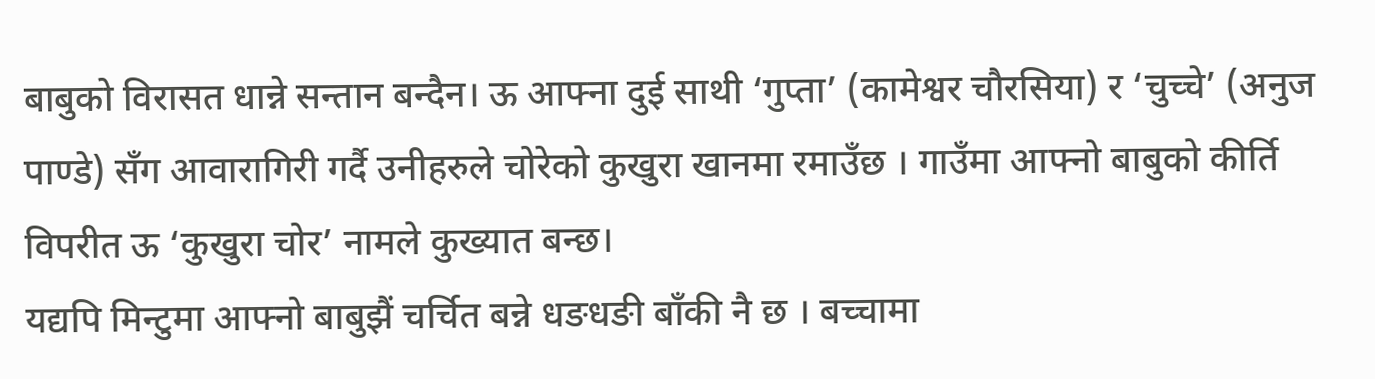बाबुको विरासत धान्ने सन्तान बन्दैन। ऊ आफ्ना दुई साथी ‘गुप्ता’ (कामेश्वर चौरसिया) र ‘चुच्चे’ (अनुज पाण्डे) सँग आवारागिरी गर्दै उनीहरुले चोरेको कुखुरा खानमा रमाउँछ । गाउँमा आफ्नो बाबुको कीर्ति विपरीत ऊ ‘कुखुरा चोर’ नामले कुख्यात बन्छ।
यद्यपि मिन्टुमा आफ्नो बाबुझैं चर्चित बन्ने धङधङी बाँकी नै छ । बच्चामा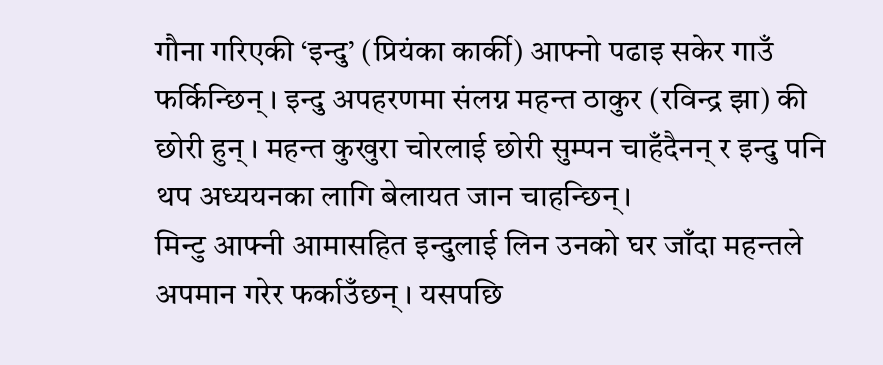गौना गरिएकी ‘इन्दु’ (प्रियंका कार्की) आफ्नो पढाइ सकेर गाउँ फर्किन्छिन् । इन्दु अपहरणमा संलग्न महन्त ठाकुर (रविन्द्र झा) की छोरी हुन् । महन्त कुखुरा चोरलाई छोरी सुम्पन चाहँदैनन् र इन्दु पनि थप अध्ययनका लागि बेलायत जान चाहन्छिन्।
मिन्टु आफ्नी आमासहित इन्दुलाई लिन उनको घर जाँदा महन्तले अपमान गरेर फर्काउँछन् । यसपछि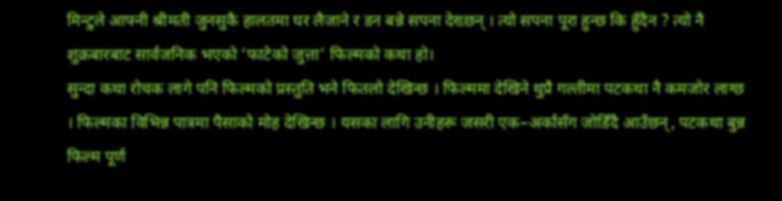मिन्टुले आफ्नी श्रीमती जुनसुकै हालतमा घर लैजाने र डन बन्ने सपना देख्छन् । त्यो सपना पूरा हुन्छ कि हुँदैन ? त्यो नै शुक्रबारबाट सार्वजनिक भएको ‘फाटेको जुत्ता’ फिल्मको कथा हो।
सुन्दा कथा रोचक लागे पनि फिल्मको प्रस्तुति भने फितलो देखिन्छ । फिल्ममा देखिने थुप्रै गल्तीमा पटकथा नै कमजोर लाग्छ । फिल्मका विभिन्न पात्रमा पैसाको मोह देखिन्छ । यसका लागि उनीहरू जसरी एक–अर्कासँग जोडिँदै आउँछन्, पटकथा बुन्न फिल्म पूर्ण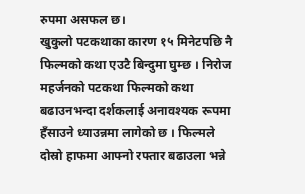रुपमा असफल छ।
खुकुलो पटकथाका कारण १५ मिनेटपछि नै फिल्मको कथा एउटै बिन्दुमा घुम्छ । निरोज महर्जनको पटकथा फिल्मको कथा बढाउनभन्दा दर्शकलाई अनावश्यक रूपमा हँसाउने ध्याउन्नमा लागेको छ । फिल्मले दोस्रो हाफमा आफ्नो रफ्तार बढाउला भन्ने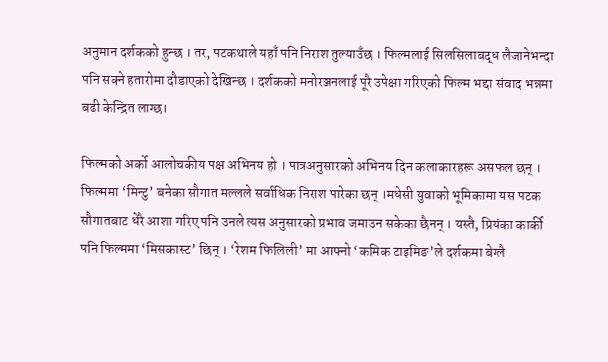अनुमान दर्शकको हुन्छ । तर, पटकथाले यहाँ पनि निराश तुल्याउँछ । फिल्मलाई सिलसिलाबद्ध लैजानेभन्दा पनि सक्ने हतारोमा दौडाएको देखिन्छ । दर्शकको मनोरञ्जनलाई पूरै उपेक्षा गरिएको फिल्म भद्दा संवाद भन्नमा बढी केन्द्रित लाग्छ।

फिल्मको अर्को आलोचकीय पक्ष अभिनय हो । पात्रअनुसारको अभिनय दिन कलाकारहरू असफल छन् । फिल्ममा ‘मिन्टु’ बनेका सौगात मल्लले सर्वाधिक निराश पारेका छन् ।मधेसी युवाको भूमिकामा यस पटक सौगातबाट धेरै आशा गरिए पनि उनले त्यस अनुसारको प्रभाव जमाउन सकेका छैनन् । यस्तै, प्रियंका कार्की पनि फिल्ममा ‘मिसकास्ट’ छिन् । ‘रेशम फिलिली’ मा आफ्नो ‘कमिक टाइमिङ’ले दर्शकमा बेग्लै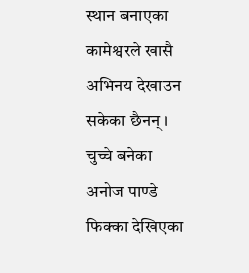स्थान बनाएका कामेश्वरले खासै अभिनय देखाउन सकेका छैनन् । चुच्चे बनेका अनोज पाण्डे फिक्का देखिएका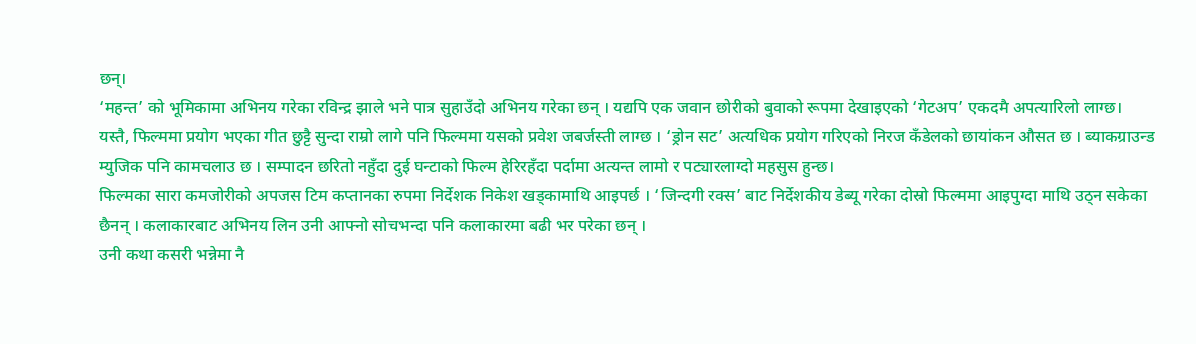छन्।
‘महन्त’ को भूमिकामा अभिनय गरेका रविन्द्र झाले भने पात्र सुहाउँदो अभिनय गरेका छन् । यद्यपि एक जवान छोरीको बुवाको रूपमा देखाइएको ‘गेटअप’ एकदमै अपत्यारिलो लाग्छ।
यस्तै, फिल्ममा प्रयोग भएका गीत छुट्टै सुन्दा राम्रो लागे पनि फिल्ममा यसको प्रवेश जबर्जस्ती लाग्छ । ‘ड्रोन सट’ अत्यधिक प्रयोग गरिएको निरज कँडेलको छायांकन औसत छ । ब्याकग्राउन्ड म्युजिक पनि कामचलाउ छ । सम्पादन छरितो नहुँदा दुई घन्टाको फिल्म हेरिरहँदा पर्दामा अत्यन्त लामो र पट्यारलाग्दो महसुस हुन्छ।
फिल्मका सारा कमजोरीको अपजस टिम कप्तानका रुपमा निर्देशक निकेश खड्कामाथि आइपर्छ । ‘जिन्दगी रक्स’ बाट निर्देशकीय डेब्यू गरेका दोस्रो फिल्ममा आइपुग्दा माथि उठ्न सकेका छैनन् । कलाकारबाट अभिनय लिन उनी आफ्नो सोचभन्दा पनि कलाकारमा बढी भर परेका छन् ।
उनी कथा कसरी भन्नेमा नै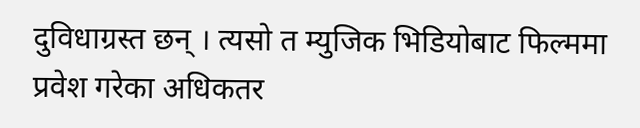दुविधाग्रस्त छन् । त्यसो त म्युजिक भिडियोबाट फिल्ममा प्रवेश गरेका अधिकतर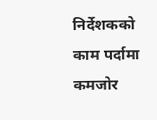निर्देशकको काम पर्दामा कमजोर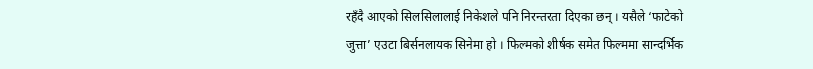रहँदै आएको सिलसिलालाई निकेशले पनि निरन्तरता दिएका छन् । यसैले ‘फाटेको जुत्ता’ एउटा बिर्सनलायक सिनेमा हो । फिल्मको शीर्षक समेत फिल्ममा सान्दर्भिक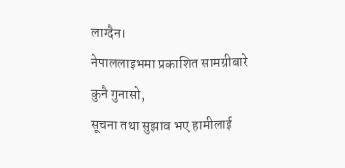लाग्दैन।
नेपाललाइभमा प्रकाशित सामग्रीबारे कुनै गुनासो,
सूचना तथा सुझाव भए हामीलाई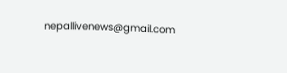nepallivenews@gmail.com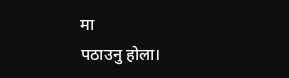मा
पठाउनु होला।